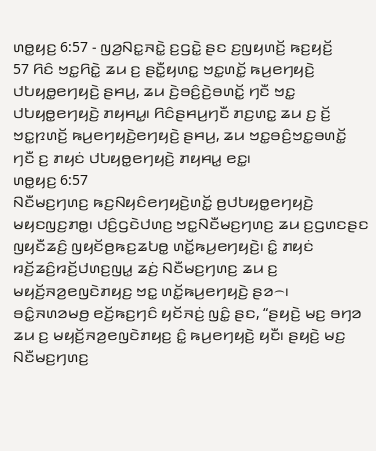ꤛꤥ꤭ꤟꤢ꤬ 6:57 - ꤜꤤ꤬ꤡꤢ꤭ꤏꤢꤧ꤭ ꤢ꤬ꤞꤢꤧ꤭ ꤔꤢ ꤢ꤬ꤜꤟꤛꤢꤩ꤬ ꤒꤢ꤬ꤟꤢꤩ꤬
57 ꤖꤢꤨ ꤠꤢ꤭ꤖꤢꤧ꤭ ꤘꤣ ꤢ꤬ ꤔꤢꤪ꤭ꤟꤛꤢ꤭ ꤠꤢ꤭ꤛꤢꤩ꤭ ꤒꤣ꤬ꤕꤚꤟꤢꤧ꤬ ꤓꤝꤟꤥ꤭ꤕꤚꤟꤢꤧ꤬ ꤔꤌꤣ꤬, ꤘꤣ ꤢꤧ꤬ꤋꤢꤨ꤬ꤢꤧ꤬ꤋꤛꤢꤩ꤭ ꤚꤢꤪ ꤠꤢ꤭ ꤓꤝꤟꤥ꤭ꤕꤚꤟꤢꤧ꤬ ꤊꤟꤌꤣ꤭꤯ ꤖꤢꤨꤔꤌꤣ꤬ꤚꤢꤪ ꤊꤢ꤬ꤛꤢ꤭ ꤘꤣ ꤢ꤬ ꤢꤩ꤬ ꤠꤢ꤭ꤐꤛꤢꤩ꤬ ꤒꤣ꤬ꤕꤚꤟꤢꤧ꤬ꤕꤚꤟꤢꤧ꤬ ꤔꤌꤣ꤬, ꤘꤣ ꤠꤢ꤭ꤋꤢꤨ꤬ꤠꤢ꤭ꤋꤛꤢꤩ꤭ ꤚꤢꤪ ꤢ꤬ ꤊꤟꤢꤦ ꤓꤝꤟꤥ꤭ꤕꤚꤟꤢꤧ꤬ ꤊꤟꤌꤣ꤭ ꤕꤢ꤭꤯
ꤛꤥ꤭ꤟꤢ꤬ 6:57
ꤡꤢꤪꤗꤢ꤬ꤚꤛꤢ꤬ ꤒꤢ꤬ꤡꤟꤢꤨꤕꤚꤟꤢꤧ꤬ꤛꤢꤩ꤭ ꤥ꤬ꤓꤝꤟꤥ꤭ꤕꤚꤟꤢꤧ꤬ ꤗꤟꤢꤜꤢ꤬ꤊꤥ꤭꤯ ꤓꤢꤨ꤬ꤞꤢꤧꤓꤛꤢ꤬ ꤠꤢ꤭ꤡꤢꤪꤗꤢ꤬ꤚꤛꤢ꤬ ꤘꤣ ꤢ꤬ꤞꤛꤢꤔꤢ ꤜꤟꤢꤪꤘꤢꤨ꤬ ꤜꤟꤢꤩꤥ꤬ꤒꤢ꤬ꤘꤝꤥ꤭ ꤛꤢꤩ꤭ꤒꤣ꤬ꤕꤚꤟꤢꤧ꤬꤯ ꤢꤨ꤭ ꤊꤟꤢꤦ ꤙꤢꤩ꤬ꤘꤢꤨ꤬ꤙꤢꤩ꤬ꤓꤛꤢ꤬ꤜꤣ꤭ ꤘꤢꤦ꤬ ꤡꤢꤪꤗꤢ꤬ꤚꤛꤢ꤬ ꤘꤣ ꤢ꤬ ꤗꤟꤢꤩ꤬ꤏꤤ꤬ꤕꤜꤢꤧꤊꤟꤢ꤬ ꤠꤢ꤭ ꤛꤢꤩ꤭ꤒꤣ꤬ꤕꤚꤟꤢꤧ꤬ ꤔꤤ꤮꤯
ꤋꤢꤨ꤭ꤏꤛꤤꤗꤥ꤬ ꤕꤢꤩ꤬ꤒꤢ꤬ꤚꤢꤨ ꤟꤢꤩꤏꤢꤦ꤬ ꤜꤢꤨ꤭ ꤔꤢ, “ꤔꤟꤢꤧ꤬ ꤗꤢ꤬ ꤋꤚꤤ ꤘꤣ ꤢ꤬ ꤗꤟꤢꤩ꤬ꤏꤤ꤬ꤕꤜꤢꤧꤊꤟꤢ꤬ ꤢꤨ꤭ ꤒꤣ꤬ꤕꤚꤟꤢꤧ꤬ ꤟꤢꤪ꤯ ꤔꤟꤢꤧ꤬ ꤗꤢ꤬ ꤡꤢꤪꤗꤢ꤬ꤚꤛꤢ꤬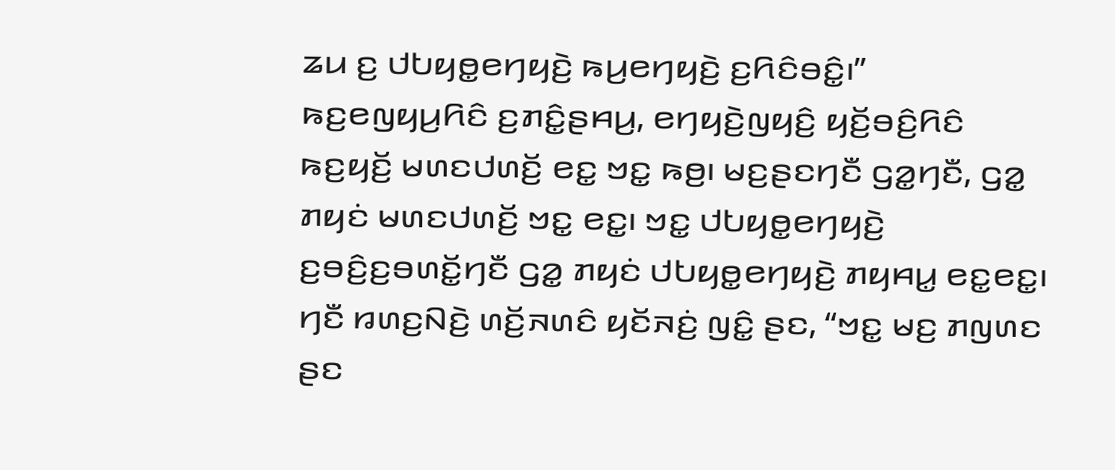ꤘꤣ ꤢ꤬ ꤓꤝꤟꤥ꤭ꤕꤚꤟꤢꤧ꤬ ꤒꤣ꤬ꤕꤚꤟꤢꤧ꤬ ꤢ꤬ꤖꤢꤨꤋꤢꤨ꤭꤯”
ꤒꤢ꤬ꤕꤜꤟꤣ꤬ꤖꤢꤨ ꤢ꤬ꤊꤢꤨ꤭ꤔꤌꤣ꤬, ꤕꤚꤟꤢꤧ꤬ꤜꤟꤢꤨ꤬ ꤟꤢꤩ꤬ꤋꤢꤨ꤬ꤖꤢꤨ ꤒꤢ꤬ꤟꤢꤩ꤬ ꤗꤛꤢꤓꤛꤢꤩ꤬ ꤕꤢ꤭ ꤠꤢ꤭ ꤒꤥ꤬꤯ ꤗꤢ꤬ꤔꤢꤚꤢꤪ ꤞꤤ꤭ꤚꤢꤪ, ꤞꤤ꤭ ꤊꤟꤢꤦ ꤗꤛꤢꤓꤛꤢꤩ꤬ ꤠꤢ꤭ ꤕꤢ꤭꤯ ꤠꤢ꤭ ꤓꤝꤟꤥ꤭ꤕꤚꤟꤢꤧ꤬ ꤢ꤬ꤋꤢꤨ꤬ꤢ꤬ꤋꤛꤢꤩ꤭ꤚꤢꤪ ꤞꤤ꤭ ꤊꤟꤢꤦ ꤓꤝꤟꤥ꤭ꤕꤚꤟꤢꤧ꤬ ꤊꤟꤌꤣ꤭ ꤕꤢ꤭ꤕꤢ꤭꤯
ꤚꤢꤪ ꤙꤛꤢ꤬ꤡꤢꤧ꤬ ꤛꤢꤩ꤬ꤏꤛꤢꤨ ꤟꤢꤩꤏꤢꤦ꤬ ꤜꤢꤨ꤭ ꤔꤢ, “ꤠꤢ꤭ ꤗꤢ꤬ ꤊꤜꤛꤢ ꤔꤢ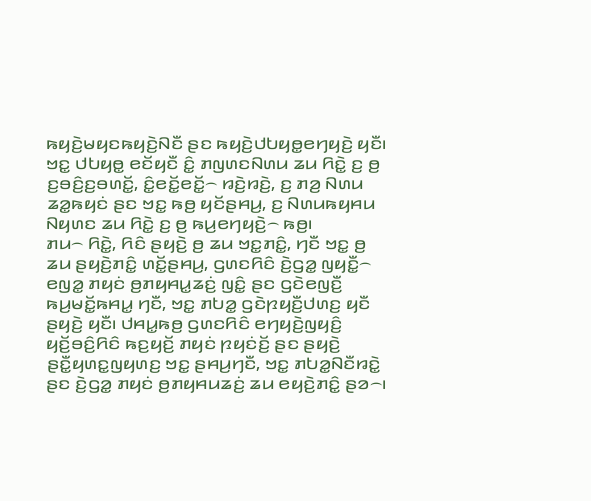ꤒꤟꤢꤧ꤬ꤗꤟꤢꤒꤟꤢꤧ꤬ꤡꤢꤪ ꤔꤢ ꤒꤟꤢꤧ꤬ꤓꤝꤟꤥ꤭ꤕꤚꤟꤢꤧ꤬ ꤟꤢꤪ꤯ ꤠꤢ꤭ ꤓꤝꤟꤥ꤭ ꤕꤢꤩꤟꤢꤪ ꤢꤨ꤭ ꤊꤜꤛꤢꤡꤛꤣ ꤘꤣ ꤖꤢꤧ꤭ ꤢ꤬ ꤥ꤬ ꤢ꤬ꤋꤢꤨ꤬ꤢ꤬ꤋꤛꤢꤩ꤭, ꤢꤨ꤭ꤕꤢꤩ꤭ꤕꤢꤩ꤭꤮ ꤙꤢꤧ꤬ꤙꤢꤧ꤬, ꤢ꤬ ꤊꤤ꤬ ꤡꤛꤣ ꤘꤤ꤭ꤒꤟꤢꤦ ꤔꤢ ꤠꤢ꤭ ꤒꤥ꤬ ꤟꤢꤩꤔꤌꤣ꤬, ꤢ꤬ ꤡꤛꤣꤒꤟꤌꤣ ꤡꤟꤛꤢ ꤘꤣ ꤖꤢꤧ꤭ ꤢ꤬ ꤥ꤬ ꤒꤣ꤬ꤕꤚꤟꤢꤧ꤬꤮ ꤒꤥ꤬꤯
ꤊꤣ꤮ ꤖꤢꤧ꤭, ꤖꤢꤨ ꤔꤟꤢꤧ꤬ ꤥ꤬ ꤘꤣ ꤠꤢ꤭ꤊꤢꤨ꤭, ꤚꤢꤪ ꤠꤢ꤭ ꤥ꤬ ꤘꤣ ꤔꤟꤢꤧ꤬ꤊꤢꤨ꤭ ꤛꤢꤩ꤭ꤔꤌꤣ꤬, ꤞꤛꤢꤖꤢꤨ ꤢꤧ꤬ꤞꤤ꤭ ꤜꤟꤢꤪ꤭꤮ ꤕꤜꤤ꤭ ꤊꤟꤢꤦ ꤥ꤬ꤊꤟꤌꤣ꤭ꤘꤢꤦ꤬ ꤜꤢꤨ꤭ ꤔꤢ ꤞꤢꤧꤕꤜꤢꤪ꤬ ꤒꤣ꤬ꤗꤢꤩ꤭ꤒꤌꤣ꤭ ꤚꤢꤪ, ꤠꤢ꤭ ꤊꤝꤤ꤭ ꤞꤢꤧꤐꤟꤢꤪ꤬ꤓꤛꤢ꤬ ꤟꤢꤪ ꤔꤟꤢꤧ꤬ ꤟꤢꤪ꤯ ꤓꤌꤣ꤭ꤒꤥ꤬ ꤞꤛꤢꤖꤢꤨ ꤕꤚꤟꤢꤧ꤬ꤜꤟꤢꤨ꤬ ꤟꤢꤩ꤬ꤋꤢꤨ꤬ꤖꤢꤨ ꤒꤢ꤬ꤟꤢꤩ꤬ ꤊꤟꤢꤦ ꤐꤟꤢꤦꤢꤩ꤬ ꤔꤢ ꤔꤟꤢꤧ꤬ ꤔꤢꤪ꤭ꤟꤛꤢ꤭ꤜꤟꤛꤢ꤬ ꤠꤢ꤭ ꤔꤌꤣ꤬ꤚꤢꤪ, ꤠꤢ꤭ ꤊꤝꤤ꤭ꤡꤢꤪꤙꤢꤧ꤭ ꤔꤢ ꤢꤧ꤬ꤞꤤ꤭ ꤊꤟꤢꤦ ꤥ꤬ꤊꤟꤌꤣꤘꤢꤦ꤬ ꤘꤣ ꤕꤟꤢꤧ꤬ꤊꤢꤨ꤭ ꤔꤤ꤮꤯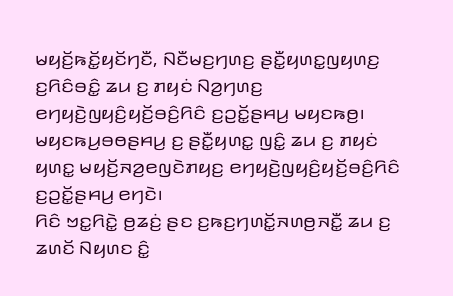ꤗꤟꤢꤩ꤬ꤒꤢꤩ꤭ꤟꤢꤩꤚꤢꤪ, ꤡꤢꤪꤗꤢ꤬ꤚꤛꤢ꤬ ꤔꤢꤪ꤭ꤟꤛꤢ꤭ꤜꤟꤛꤢ꤬ ꤢ꤬ꤖꤢꤨꤋꤢꤨ꤭ ꤘꤣ ꤢ꤬ ꤊꤟꤢꤦ ꤡꤤ꤬ꤚꤛꤢ꤬ ꤕꤚꤟꤢꤧ꤬ꤜꤟꤢꤨ꤬ꤟꤢꤩ꤬ꤋꤢꤨ꤬ꤖꤢꤨ ꤢ꤬ꤑꤢꤩ꤭ꤔꤌꤣ꤬ ꤗꤟꤢꤒꤥ꤬꤯ ꤗꤟꤢꤒꤣ꤬ꤋꤥꤔꤌꤣ꤬ ꤢ꤬ ꤔꤢꤪ꤭ꤟꤛꤢ꤭ ꤜꤢꤨ꤭ ꤘꤣ ꤢ꤬ ꤊꤟꤢꤦ ꤟꤛꤢ꤭ ꤗꤟꤢꤩ꤬ꤏꤤ꤬ꤕꤜꤢꤧꤊꤟꤢ꤬ ꤕꤚꤟꤢꤧ꤬ꤜꤟꤢꤨ꤬ꤟꤢꤩ꤬ꤋꤢꤨ꤬ꤖꤢꤨ ꤢ꤬ꤑꤢꤩ꤭ꤔꤌꤣ꤬ ꤕꤚꤢꤧ꤯
ꤖꤢꤨ ꤠꤢ꤭ꤖꤢꤧ꤭ ꤥ꤬ꤘꤢꤦ꤬ ꤔꤢ ꤢ꤬ꤒꤢ꤬ꤚꤛꤢꤩ꤭ꤏꤛꤥ꤬ꤏꤢꤪ꤭ ꤘꤣ ꤢ꤬ ꤘꤛꤢꤩ ꤡꤟꤛꤢ ꤢꤨ꤭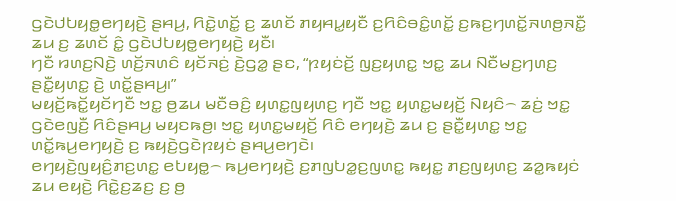ꤞꤢꤧꤓꤝꤟꤥ꤭ꤕꤚꤟꤢꤧ꤬ ꤔꤌꤣ꤬, ꤖꤢꤧ꤭ꤛꤢꤩ꤭ ꤢ꤬ ꤘꤛꤢꤩ ꤊꤟꤌꤣ꤭ꤟꤢꤪ ꤢ꤬ꤖꤢꤨꤋꤢꤨ꤭ꤛꤢꤩ꤭ ꤢ꤬ꤒꤢ꤬ꤚꤛꤢꤩ꤭ꤏꤛꤥ꤬ꤏꤢꤪ꤭ ꤘꤣ ꤢ꤬ ꤘꤛꤢꤩ ꤢꤨ꤭ ꤞꤢꤧꤓꤝꤟꤥ꤭ꤕꤚꤟꤢꤧ꤬ ꤟꤢꤪ꤯
ꤚꤢꤪ ꤙꤛꤢ꤬ꤡꤢꤧ꤬ ꤛꤢꤩ꤬ꤏꤛꤢꤨ ꤟꤢꤩꤏꤢꤦ꤬ ꤢꤧ꤬ꤞꤤ꤭ ꤔꤢ, “ꤐꤟꤢꤦꤢꤩ꤬ ꤜꤢ꤬ꤟꤛꤢ꤭ ꤠꤢ꤭ ꤘꤣ ꤡꤢꤪꤗꤢ꤬ꤚꤛꤢ꤬ ꤔꤢꤪ꤭ꤟꤛꤢ꤭ ꤢꤧ꤬ ꤛꤢꤩ꤭ꤔꤌꤣ꤬꤯”
ꤗꤟꤢꤩ꤬ꤒꤢꤩ꤭ꤟꤢꤩꤚꤢꤪ ꤠꤢ꤭ ꤥ꤬ꤘꤣ ꤗꤢꤪꤋꤢꤨ꤬ ꤟꤛꤢ꤭ꤜꤟꤛꤢ꤬ ꤚꤢꤪ ꤠꤢ꤭ ꤟꤛꤢ꤭ꤗꤟꤢꤩ꤬ ꤡꤟꤢꤨ꤮ ꤘꤢꤦ꤬ ꤠꤢ꤭ ꤞꤢꤧꤕꤜꤢꤪ꤬ ꤖꤢꤨꤔꤌꤣ꤬ ꤗꤟꤢꤒꤥ꤬꤯ ꤠꤢ꤭ ꤟꤛꤢ꤭ꤗꤟꤢꤩ꤬ ꤖꤢꤨ ꤕꤚꤟꤢꤧ꤬ ꤘꤣ ꤢ꤬ ꤔꤢꤪ꤭ꤟꤛꤢ꤭ ꤠꤢ꤭ ꤛꤢꤩ꤭ꤒꤣ꤬ꤕꤚꤟꤢꤧ꤬ ꤢ꤬ ꤒꤟꤢꤧ꤬ꤞꤢꤧꤐꤟꤢꤦ ꤔꤌꤣ꤬ꤕꤚꤢꤧ꤯
ꤕꤚꤟꤢꤧ꤬ꤜꤟꤢꤨ꤬ꤊꤢ꤬ꤛꤢ꤭ ꤕꤝꤟꤥ꤭꤮ ꤒꤣ꤬ꤕꤚꤟꤢꤧ꤬ ꤢ꤬ꤊꤜꤝꤤ꤭ꤢ꤬ꤜꤛꤢ꤭ ꤒꤟꤢ꤭ ꤊꤢ꤬ꤜꤟꤛꤢ꤬ ꤘꤤ꤭ꤒꤟꤢꤦ ꤘꤣ ꤕꤟꤢꤧ꤬ ꤖꤢꤧ꤭ꤢ꤬ꤘꤢ꤬ ꤢ꤬ ꤥ꤬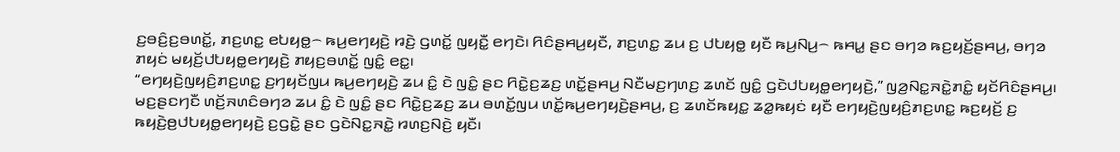ꤢ꤬ꤋꤢꤨ꤬ꤢ꤬ꤋꤛꤢꤩ꤭, ꤊꤢ꤬ꤛꤢ꤭ ꤕꤝꤟꤥ꤭꤮ ꤒꤣ꤬ꤕꤚꤟꤢꤧ꤬ ꤙꤢꤧ꤬ ꤞꤛꤢꤩ꤭ ꤜꤟꤢꤪ꤭ ꤕꤚꤢꤧ꤯ ꤖꤢꤨꤔꤌꤣ꤬ꤟꤢꤪ, ꤊꤢ꤬ꤛꤢ꤭ ꤘꤣ ꤢ꤬ ꤓꤝꤟꤥ꤭ ꤟꤢꤪ ꤒꤣ꤬ꤡꤣ꤬꤮ ꤒꤌꤣ꤭ ꤔꤢ ꤋꤚꤤ ꤒꤢ꤬ꤟꤢꤩ꤬ꤔꤌꤣ꤬, ꤋꤚꤤ ꤊꤟꤢꤦ ꤗꤟꤢꤩ꤬ꤓꤝꤟꤥ꤭ꤕꤚꤟꤢꤧ꤬ ꤊꤟꤢ꤬ꤋꤛꤢꤩ꤭ ꤜꤢꤨ꤭ ꤕꤢ꤭꤯
“ꤕꤚꤟꤢꤧ꤬ꤜꤟꤢꤨ꤬ꤊꤢ꤬ꤛꤢ꤭ ꤢ꤬ꤚꤟꤢꤩꤜꤣ ꤒꤣ꤬ꤕꤚꤟꤢꤧ꤬ ꤘꤣ ꤢꤨ꤭ ꤢꤧ ꤜꤢꤨ꤭ ꤔꤢ ꤖꤢꤧ꤭ꤢ꤬ꤘꤢ꤬ ꤛꤢꤩ꤭ꤔꤌꤣ꤬ ꤡꤢꤪꤗꤢ꤬ꤚꤛꤢ꤬ ꤘꤛꤢꤩ ꤜꤢꤨ꤭ ꤞꤢꤧꤓꤝꤟꤥ꤭ꤕꤚꤟꤢꤧ꤬,” ꤜꤤ꤬ꤡꤢ꤭ꤏꤢꤧ꤭ꤊꤢꤨ꤭ ꤟꤢꤩꤖꤢꤨꤔꤌꤣ꤬꤯ ꤗꤢ꤬ꤔꤢꤚꤢꤪ ꤛꤢꤩ꤬ꤏꤛꤢꤨꤋꤚꤤ ꤘꤣ ꤢꤨ꤭ ꤢꤧ ꤜꤢꤨ꤭ ꤔꤢ ꤖꤢꤧ꤭ꤢ꤬ꤘꤢ꤬ ꤘꤣ ꤋꤛꤢꤩ꤭ꤜꤣ ꤛꤢꤩ꤭ꤒꤣ꤬ꤕꤚꤟꤢꤧ꤬ꤔꤌꤣ꤬, ꤢ꤬ ꤘꤛꤢꤩꤒꤟꤢ꤭ ꤘꤤ꤭ꤒꤟꤢꤦ ꤟꤢꤪ ꤕꤚꤟꤢꤧ꤬ꤜꤟꤢꤨ꤬ꤊꤢ꤬ꤛꤢ꤭ ꤒꤢ꤬ꤟꤢꤩ꤬ ꤢ꤬ ꤒꤟꤢꤧ꤬ꤥ꤬ꤓꤝꤟꤥ꤭ꤕꤚꤟꤢꤧ꤬ ꤢ꤬ꤞꤢꤧ꤭ ꤔꤢ ꤞꤢꤧꤡꤢ꤭ꤏꤢꤧ꤭ ꤙꤛꤢ꤬ꤡꤢꤧ꤬ ꤟꤢꤪ꤯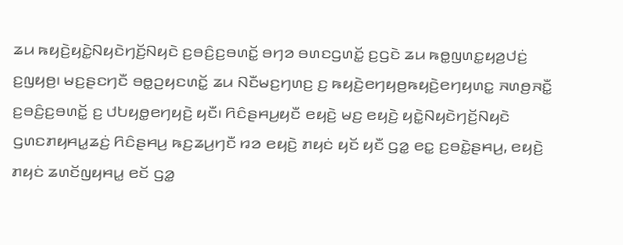ꤘꤣ ꤒꤟꤢꤧ꤬ꤟꤢꤧ꤭ꤡꤟꤢꤧꤚꤢꤩ꤬ꤡꤟꤢꤧ ꤢ꤬ꤋꤢꤨ꤬ꤢ꤬ꤋꤛꤢꤩ꤭ ꤋꤚꤤ ꤋꤛꤢꤞꤛꤢꤩ꤭ ꤢ꤬ꤞꤢꤧ ꤘꤣ ꤒꤥ꤭ꤜꤛꤢ꤭ꤟꤤ꤬ꤓꤢꤦ꤬ ꤢ꤬ꤜꤟꤥ꤬꤯ ꤗꤢ꤬ꤔꤢꤚꤢꤪ ꤋꤥ꤭ꤑꤟꤢꤛꤢꤩ꤭ ꤘꤣ ꤡꤢꤪꤗꤢ꤬ꤚꤛꤢ꤬ ꤢ꤬ ꤒꤟꤢꤧ꤬ꤕꤚꤟꤥ꤬ꤒꤟꤢꤧ꤬ꤕꤚꤟꤛꤢ꤭ ꤏꤛꤥ꤬ꤏꤢꤪ꤭ ꤢ꤬ꤋꤢꤨ꤬ꤢ꤬ꤋꤛꤢꤩ꤭ ꤢ꤬ ꤓꤝꤟꤥ꤭ꤕꤚꤟꤢꤧ꤬ ꤟꤢꤪ꤯ ꤖꤢꤨꤔꤌꤣ꤬ꤟꤢꤪ ꤕꤟꤢꤧ꤬ ꤗꤢ꤬ ꤕꤟꤢꤧ꤬ ꤟꤢꤧ꤭ꤡꤟꤢꤧꤚꤢꤩ꤬ꤡꤟꤢꤧ ꤞꤛꤢꤊꤟꤌꤣ꤭ꤘꤢꤦ꤬ ꤖꤢꤨꤔꤌꤣ꤬ ꤒꤢ꤬ꤘꤣ꤬ꤚꤢꤪ ꤙꤤ ꤕꤟꤢꤧ꤬ ꤊꤟꤢꤦ ꤟꤢꤩ ꤟꤢꤪ ꤞꤤ꤭ ꤕꤢ꤭ ꤢ꤬ꤋꤢꤧ꤭ꤔꤌꤣ꤬, ꤕꤟꤢꤧ꤬ ꤊꤟꤢꤦ ꤘꤛꤢꤩꤜꤟꤌꤣ꤭ ꤕꤢꤩ ꤞꤤ꤭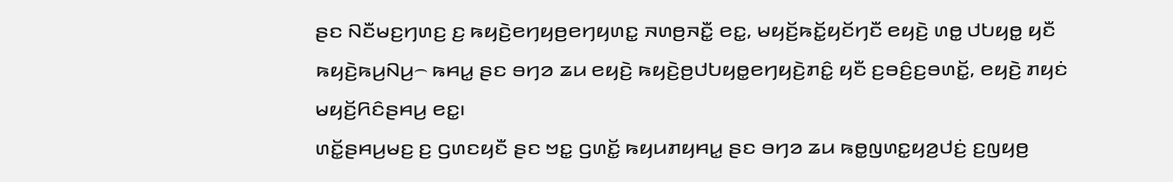ꤔꤢ ꤡꤢꤪꤗꤢ꤬ꤚꤛꤢ꤬ ꤢ꤬ ꤒꤟꤢꤧ꤬ꤕꤚꤟꤥ꤬ꤕꤚꤟꤛꤢ꤭ ꤏꤛꤥ꤬ꤏꤢꤪ꤭ ꤕꤢ꤭, ꤗꤟꤢꤩ꤬ꤒꤢꤩ꤭ꤟꤢꤩꤚꤢꤪ ꤕꤟꤢꤧ꤬ ꤛꤥ꤭ ꤓꤝꤟꤥ꤭ ꤟꤢꤪ ꤒꤟꤢꤧ꤬ꤒꤣ꤬ꤡꤣ꤬꤮ ꤒꤌꤣ꤭ ꤔꤢ ꤋꤚꤤ ꤘꤣ ꤕꤟꤢꤧ꤬ ꤒꤟꤢꤧ꤬ꤥ꤬ꤓꤝꤟꤥ꤭ꤕꤚꤟꤢꤧ꤬ꤊꤢꤨ꤭ ꤟꤢꤪ ꤢ꤬ꤋꤢꤨ꤬ꤢ꤬ꤋꤛꤢꤩ꤭, ꤕꤟꤢꤧ꤬ ꤊꤟꤢꤦ ꤗꤟꤢꤩ꤬ꤖꤢꤨꤔꤌꤣ꤬ ꤕꤢ꤭꤯
ꤛꤢꤩ꤭ꤔꤌꤣ꤬ꤗꤢ꤬ ꤢ꤬ ꤞꤛꤢꤟꤢꤪ ꤔꤢ ꤠꤢ꤭ ꤞꤛꤢꤩ꤭ ꤒꤟꤣꤊꤟꤌꤣ꤭ ꤔꤢ ꤋꤚꤤ ꤘꤣ ꤒꤥ꤭ꤜꤛꤢ꤭ꤟꤤ꤬ꤓꤢꤦ꤬ ꤢ꤬ꤜꤟꤥ꤬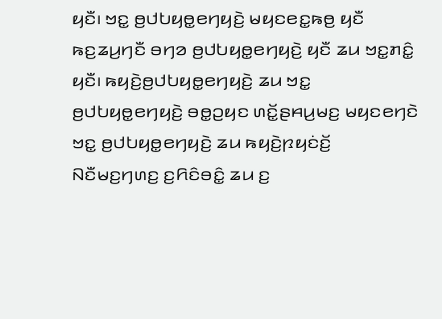ꤟꤢꤪ꤯ ꤠꤢ꤭ ꤥ꤬ꤓꤝꤟꤥ꤭ꤕꤚꤟꤢꤧ꤬ ꤗꤟꤢꤕꤢ꤭ꤒꤥ꤬ ꤟꤢꤪ ꤒꤢ꤬ꤘꤣ꤬ꤚꤢꤪ ꤋꤚꤤ ꤥ꤬ꤓꤝꤟꤥ꤭ꤕꤚꤟꤢꤧ꤬ ꤟꤢꤪ ꤘꤣ ꤠꤢ꤭ꤊꤢꤨ꤭ ꤟꤢꤪ꤯ ꤒꤟꤢꤧ꤬ꤥ꤬ꤓꤝꤟꤥ꤭ꤕꤚꤟꤢꤧ꤬ ꤘꤣ ꤠꤢ꤭ ꤥ꤬ꤓꤝꤟꤥ꤭ꤕꤚꤟꤢꤧ꤬ ꤋꤥ꤭ꤑꤟꤢ ꤛꤢꤩ꤭ꤔꤌꤣ꤬ꤗꤢ꤬ ꤗꤟꤢꤕꤚꤢꤧ ꤠꤢ꤭ ꤥ꤬ꤓꤝꤟꤥ꤭ꤕꤚꤟꤢꤧ꤬ ꤘꤣ ꤒꤟꤢꤧ꤬ꤐꤟꤢꤦꤢꤩ꤬ ꤡꤢꤪꤗꤢ꤬ꤚꤛꤢ꤬ ꤢ꤬ꤖꤢꤨꤋꤢꤨ꤭ ꤘꤣ ꤢ꤬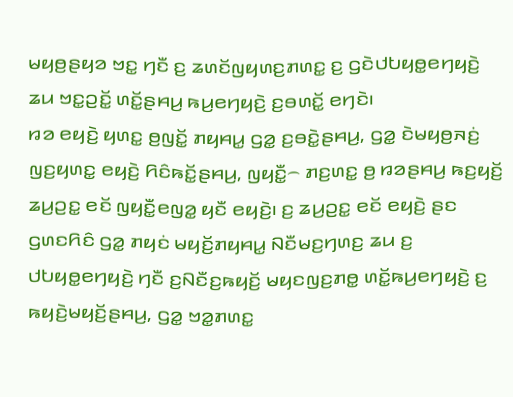ꤗꤟꤥ꤬ꤔꤟꤤ ꤠꤢ꤭ ꤚꤢꤪ ꤢ꤬ ꤘꤛꤢꤩꤜꤟꤛꤢ꤬ꤊꤛꤢ꤭ ꤢ꤬ ꤞꤢꤧꤓꤝꤟꤥ꤭ꤕꤚꤟꤢꤧ꤬ ꤘꤣ ꤠꤢ꤭ꤑꤢꤩ꤭ ꤛꤢꤩ꤭ꤔꤌꤣ꤬ ꤒꤣ꤬ꤕꤚꤟꤢꤧ꤬ ꤢ꤬ꤋꤛꤢꤩ꤭ ꤕꤚꤢꤧ꤯
ꤙꤤ ꤕꤟꤢꤧ꤬ ꤟꤛꤢ꤭ ꤥ꤬ꤜꤢꤩ꤭ ꤊꤟꤌꤣ꤭ ꤞꤤ꤭ ꤢ꤬ꤋꤢꤧ꤭ꤔꤌꤣ꤬, ꤞꤤ꤭ ꤢꤧꤗꤟꤥ꤬ꤏꤢꤦ꤬ ꤜꤢ꤬ꤟꤛꤢ꤭ ꤕꤟꤢꤧ꤬ ꤖꤢꤨꤒꤢꤩ꤭ꤔꤌꤣ꤬, ꤜꤟꤢꤪ꤭꤮ ꤊꤢ꤬ꤛꤢ꤭ ꤥ꤬ ꤙꤤꤔꤌꤣ꤬ ꤒꤢ꤬ꤟꤢꤩ꤬ ꤘꤣ꤬ꤑꤢ꤭ ꤕꤢꤩ ꤜꤟꤢꤪ꤭ꤕꤜꤤ꤭ ꤟꤢꤪ ꤕꤟꤢꤧ꤬꤯ ꤢ꤬ ꤘꤣ꤬ꤑꤢ꤭ ꤕꤢꤩ ꤕꤟꤢꤧ꤬ ꤔꤢ ꤞꤛꤢꤖꤢꤨ ꤞꤤ꤭ ꤊꤟꤢꤦ ꤗꤟꤢꤩ꤬ꤊꤟꤌꤣ꤭ ꤡꤢꤪꤗꤢ꤬ꤚꤛꤢ꤬ ꤘꤣ ꤢ꤬ ꤓꤝꤟꤥ꤭ꤕꤚꤟꤢꤧ꤬ ꤚꤢꤪ ꤢ꤬ꤡꤢꤪꤢ꤬ꤒꤟꤢꤩ꤬ ꤗꤟꤢꤜꤢ꤬ꤊꤥ꤭ ꤛꤢꤩ꤭ꤒꤣ꤬ꤕꤚꤟꤢꤧ꤬ ꤢ꤬ ꤒꤟꤢꤧ꤬ꤗꤟꤢꤩ꤬ꤔꤌꤣ꤬, ꤞꤤ꤭ ꤠꤤ꤭ꤊꤛꤢ꤭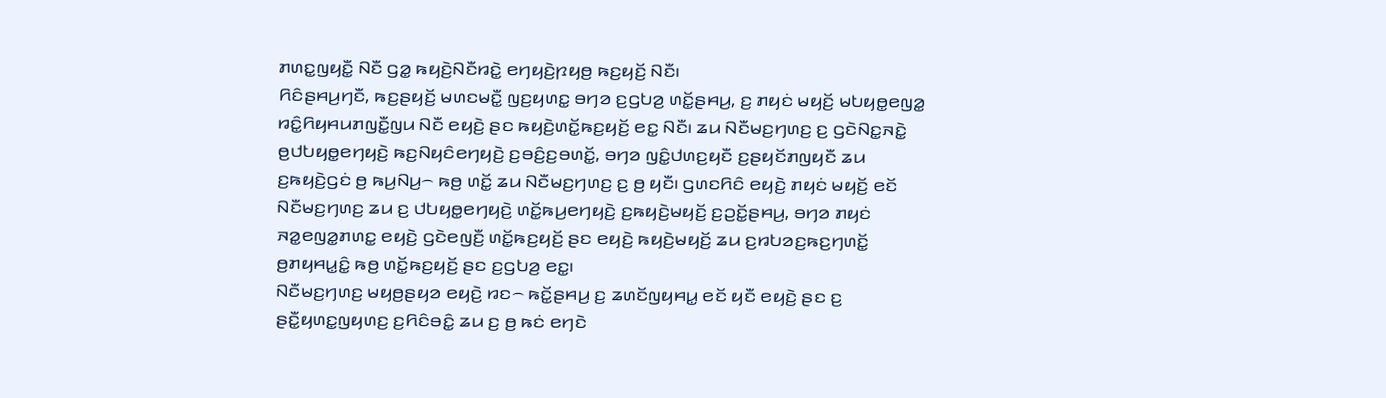ꤊꤛꤢ꤭ꤜꤟꤢꤪ꤭ ꤡꤢꤪ ꤞꤤ꤭ ꤒꤟꤢꤧ꤬ꤡꤢꤪꤙꤢꤧ꤭ ꤕꤚꤟꤢꤧ꤬ꤐꤟꤥ꤬ ꤒꤢ꤬ꤟꤢꤩ꤬ ꤡꤢꤪ꤯
ꤖꤢꤨꤔꤌꤣ꤬ꤚꤢꤪ, ꤒꤢ꤬ꤔꤟꤢꤩ꤬ ꤗꤛꤢꤗꤢꤪ꤭ ꤜꤢ꤬ꤟꤛꤢ꤭ ꤋꤚꤤ ꤢ꤬ꤞꤝꤤ꤬ ꤛꤢꤩ꤭ꤔꤌꤣ꤬, ꤢ꤬ ꤊꤟꤢꤦ ꤗꤟꤢꤩ꤬ ꤗꤝꤟꤥ꤭ꤕꤜꤤ꤭ ꤙꤢꤨ꤭ꤖꤟꤌꤣꤊꤜꤢꤪ꤭ꤜꤣ ꤡꤢꤪ ꤕꤟꤢꤧ꤬ ꤔꤢ ꤒꤟꤢꤧ꤬ꤛꤢꤩ꤭ꤒꤢ꤬ꤟꤢꤩ꤬ ꤕꤢ꤭ ꤡꤢꤪ꤯ ꤘꤣ ꤡꤢꤪꤗꤢ꤬ꤚꤛꤢ꤬ ꤢ꤬ ꤞꤢꤧꤡꤢ꤭ꤏꤢꤧ꤭ ꤥ꤬ꤓꤝꤟꤥ꤭ꤕꤚꤟꤢꤧ꤬ ꤒꤢ꤬ꤡꤟꤢꤨꤕꤚꤟꤢꤧ꤬ ꤢ꤬ꤋꤢꤨ꤬ꤢ꤬ꤋꤛꤢꤩ꤭, ꤋꤚꤤ ꤜꤢꤨ꤭ꤓꤛꤢ꤬ꤟꤢꤪ ꤢ꤬ꤔꤟꤢꤩꤊꤜꤟꤢꤪ ꤘꤣ ꤢ꤬ꤒꤟꤢꤧ꤬ꤞꤢꤦ ꤥ꤬ ꤒꤣ꤬ꤡꤣ꤬꤮ ꤒꤥ꤬ ꤛꤢꤩ꤭ ꤘꤣ ꤡꤢꤪꤗꤢ꤬ꤚꤛꤢ꤬ ꤢ꤬ ꤥ꤬ ꤟꤢꤪ꤯ ꤞꤛꤢꤖꤢꤨ ꤕꤟꤢꤧ꤬ ꤊꤟꤢꤦ ꤗꤟꤢꤩ꤬ ꤕꤢꤩ ꤡꤢꤪꤗꤢ꤬ꤚꤛꤢ꤬ ꤘꤣ ꤢ꤬ ꤓꤝꤟꤥ꤭ꤕꤚꤟꤢꤧ꤬ ꤛꤢꤩ꤭ꤒꤣ꤬ꤕꤚꤟꤢꤧ꤬ ꤢ꤬ꤒꤟꤢꤧ꤬ꤗꤟꤢꤩ꤬ ꤢ꤬ꤑꤢꤩ꤭ꤔꤌꤣ꤬, ꤋꤚꤤ ꤊꤟꤢꤦ ꤏꤤ꤭ꤕꤜꤤ꤭ꤊꤛꤢ꤭ ꤕꤟꤢꤧ꤬ ꤞꤢꤧꤕꤜꤢꤪ꤬ ꤛꤢꤩ꤭ꤒꤢ꤬ꤟꤢꤩ꤬ ꤔꤢ ꤕꤟꤢꤧ꤬ ꤒꤟꤢꤧ꤬ꤗꤟꤢꤩ꤬ ꤘꤣ ꤢ꤬ꤙꤝꤤꤢ꤬ꤒꤢ꤬ꤚꤛꤢꤩ꤭ ꤥ꤬ꤊꤟꤌꤣ꤭ꤢꤨ꤭ ꤒꤥ꤬ ꤛꤢꤩ꤭ꤒꤢ꤬ꤟꤢꤩ꤬ ꤔꤢ ꤢ꤬ꤞꤝꤤ꤬ ꤕꤢ꤭꤯
ꤡꤢꤪꤗꤢ꤬ꤚꤛꤢ꤬ ꤗꤟꤥ꤬ꤔꤟꤤ ꤕꤟꤢꤧ꤬ ꤙꤢ꤮ ꤒꤢꤩ꤭ꤔꤌꤣ꤬ ꤢ꤬ ꤘꤛꤢꤩꤜꤟꤌꤣ꤭ ꤕꤢꤩ ꤟꤢꤪ ꤕꤟꤢꤧ꤬ ꤔꤢ ꤢ꤬ ꤔꤢꤪ꤭ꤟꤛꤢ꤭ꤜꤟꤛꤢ꤬ ꤢ꤬ꤖꤢꤨꤋꤢꤨ꤭ ꤘꤣ ꤢ꤬ ꤥ꤬ ꤒꤢꤦ ꤕꤚꤢꤧ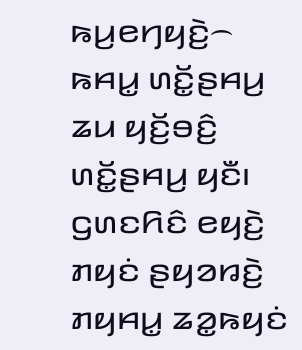ꤒꤣ꤬ꤕꤚꤟꤢꤧ꤬꤮ ꤒꤌꤣ꤭ ꤛꤢꤩ꤭ꤔꤌꤣ꤬ ꤘꤣ ꤟꤢꤩ꤬ꤋꤢꤨ꤬ ꤛꤢꤩ꤭ꤔꤌꤣ꤬ ꤟꤢꤪ꤯ ꤞꤛꤢꤖꤢꤨ ꤕꤟꤢꤧ꤬ ꤊꤟꤢꤦ ꤔꤟꤤꤙꤢꤧ꤬ ꤊꤟꤌꤣ꤭ ꤘꤤ꤭ꤒꤟꤢꤦ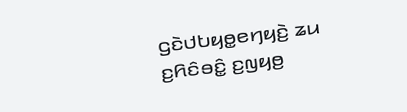ꤞꤢꤧꤓꤝꤟꤥ꤭ꤕꤚꤟꤢꤧ꤬ ꤘꤣ ꤢ꤬ꤖꤢꤨꤋꤢꤨ꤭ ꤢ꤬ꤜꤟꤥ꤬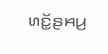ꤛꤢꤩ꤭ꤔꤌꤣ꤬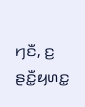ꤚꤢꤪ, ꤢ꤬ ꤔꤢꤪ꤭ꤟꤛꤢ꤭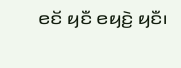ꤕꤢꤩ ꤟꤢꤪ ꤕꤟꤢꤧ꤬ ꤟꤢꤪ꤯